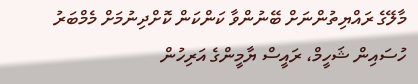މާލޭގެ ރައްޔިތުންނަށް ބޭނުންވާ ކަންކަން ކޮށްދިނުމަށް މެމްބަރު ހުސައިން ޝަހީމް، ރައީސް ޔާމީންގެ އަރިހުން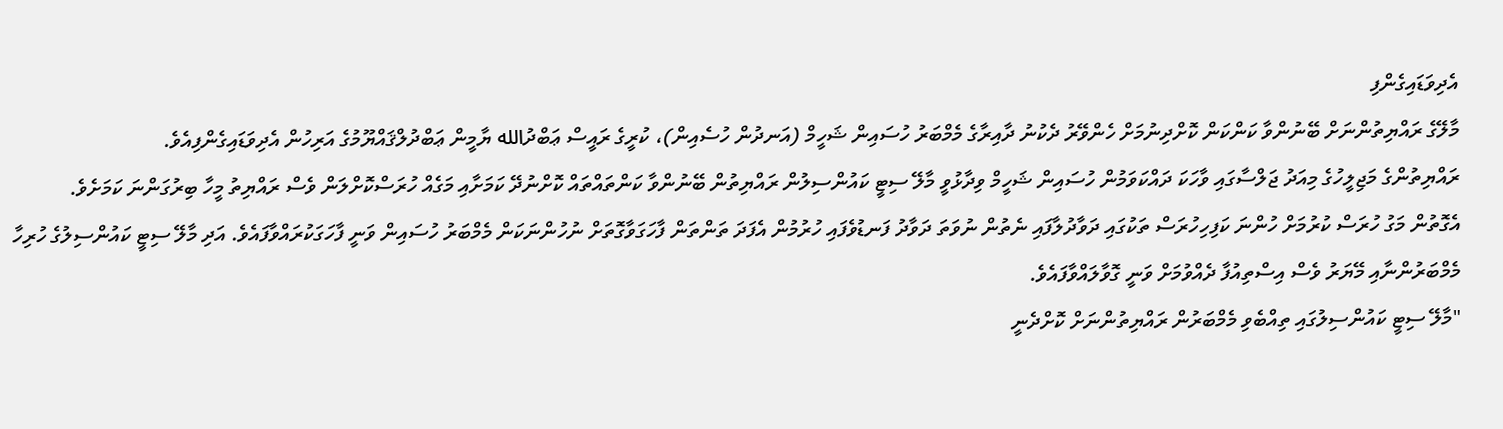އެދިވަޑައިގެންފި
މާލޭގެ ރައްޔިތުންނަށް ބޭނުންވާ ކަންކަން ކޮށްދިނުމަށް ހެންވޭރު ދެކުނު ދާއިރާގެ މެމްބަރު ހުސައިން ޝަހީމް (އަނދުން ހުސެއިން)، ކުރީގެ ރައީސް ޢަބްދުالله ޔާމީން ޢަބްދުލްޤައްޔޫމުގެ އަރިހުން އެދިވަޑައިގެންފިއެވެ.
ރައްޔިތުންގެ މަޖިލީހުގެ މިއަދު ޖަލްސާގައި ވާހަކަ ދައްކަވަމުން ހުސައިން ޝަހީމް ވިދާޅުވީ މާލޭ ސިޓީ ކައުންސިލުން ރައްޔިތުން ބޭނުންވާ ކަންތައްތައް ކޮށްނުދޭ ކަމަށާއި މަގެއް ހުރަސްކޮށްލަން ވެސް ރައްޔިތު މީހާ ބިރުގަންނަ ކަމަށެވެ.
އެގޮތުން މަގު ހުރަސް ކުރުމަށް ހުންނަ ކަފިހިހުރަސް ތަކުގައި ދަވާދުލާފައި ނެތުން ނުވަތަ ދަވާދު ފަނޑުވެފައި ހުރުމުން އެފަދަ ތަންތަން ފާހަގަވާގޮތަށް ނުހުންނަކަން މެމްބަރު ހުސައިން ވަނީ ފާހަގަކުރައްވާފައެވެ. އަދި މާލޭ ސިޓީ ކައުންސިލުގެ ހުރިހާ މެމްބަރުންނާއި މޭޔަރު ވެސް އިސްތިއުފާ ދެއްވުމަށް ވަނީ ގޮވާލައްވާފައެވެ.
"މާލޭ ސިޓީ ކައުންސިލުގައި ތިއްބެވި މެމްބަރުން ރައްޔިތުންނަށް ކޮށްދެނީ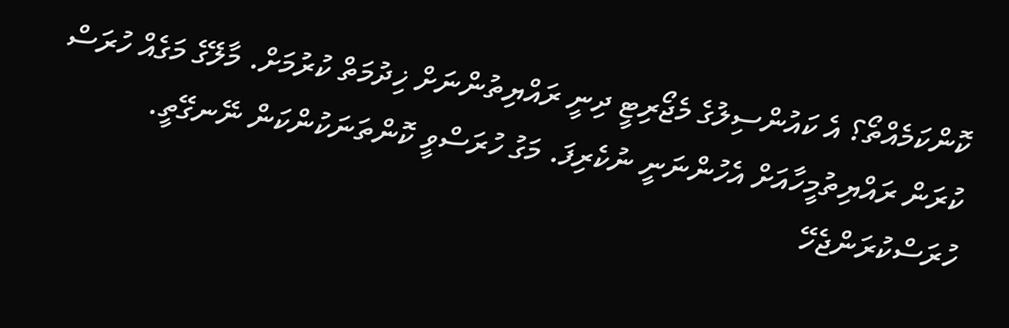ކޮންކަމެއްތޯ؟ އެ ކައުންސިލުގެ މެޖޯރިޓީ ދިނީ ރައްޔިތުންނަށް ޚިދުމަތް ކުރުމަށް. މާލޭގެ މަގެއް ހުރަސް ކުރަން ރައްޔިތުމީހާއަށް އެހުންނަނީ ނުކެރިފަ. މަގު ހުރަސްވީ ކޮންތަނަކުންކަން ނޭނގޭތީ. ހުރަސްކުރަންޖެހޭ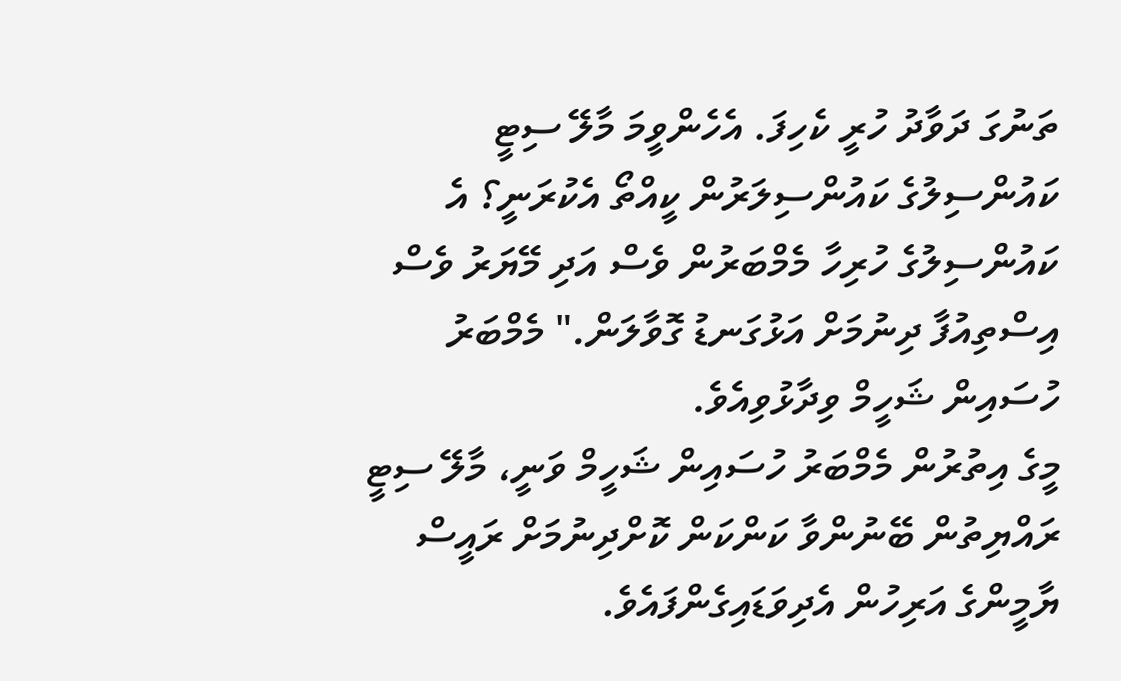ތަނުގަ ދަވާދު ހުރީ ކެހިފަ. އެހެންވީމަ މާލޭ ސިޓީ ކައުންސިލުގެ ކައުންސިލަރުން ކީއްތޯ އެކުރަނީ؟ އެ ކައުންސިލުގެ ހުރިހާ މެމްބަރުން ވެސް އަދި މޭޔަރު ވެސް އިސްތިއުފާ ދިނުމަށް އަޅުގަނޑު ގޮވާލަން." މެމްބަރު ހުސައިން ޝަހީމް ވިދާޅުވިއެވެ.
މީގެ އިތުރުން މެމްބަރު ހުސައިން ޝަހީމް ވަނީ، މާލޭ ސިޓީ ރައްޔިތުން ބޭނުންވާ ކަންކަން ކޮށްދިނުމަށް ރައީސް ޔާމީންގެ އަރިހުން އެދިވަޑައިގެންފައެވެ.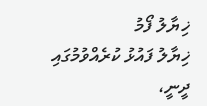ޚިޔާލު ފޯމު
ޚިޔާލު ފައުޅު ކުރެއްވުމުގައި ދީނީ،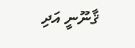ޤާނޫނީ އަދި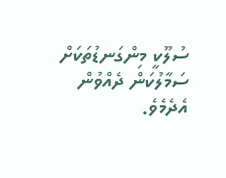ސުލޫކީ މިންގަނޑުތަކަށް ސަމާލުކަން ދެއްވުން އެދެމެވެ.